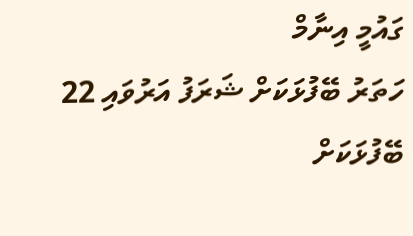ގައުމީ އިނާމް
ހަތަރު ބޭފުޅަކަށް ޝަރަފު އަރުވައި 22 ބޭފުޅަކަށް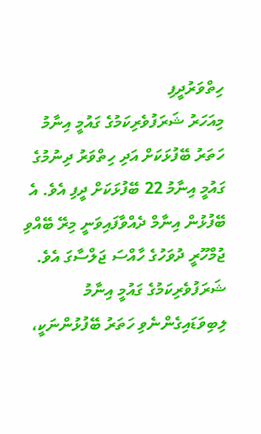ހިތްވަރުދީފި
މިއަހަރު ޝަރަފުވެރިކަމުގެ ގައުމީ އިނާމު ހަތަރު ބޭފުޅަކަށް އަދި ހިތްވަރު ދިނުމުގެ ގައުމީ އިނާމު 22 ބޭފުޅަކަށް ދީފި އެވެ. އެ ބޭފުޅުން އިނާމް ދެއްވާފައިވަނީ މިރޭ ބޭއްވި ޖުމްހޫރީ ދުވަހުގެ ހާއްސަ ޖަލްސާގަ އެވެ.
ޝަރަފުވެރިކަމުގެ ގައުމީ އިނާމު ލިބިވަޑައިގެންނެވި ހަތަރު ބޭފުޅުންނަކީ،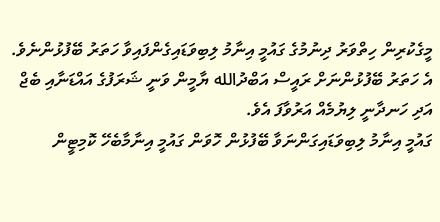މީގެކުރިން ހިތްވަރު ދިނުމުގެ ގައުމީ އިނާމު ލިބިވަޑައިގެންފައިވާ ހަތަރު ބޭފުޅުންނެވެ. އެ ހަތަރު ބޭފުޅުންނަށް ރައީސް އަބްދުالله ޔާމީން ވަނީ ޝަރަފުގެ އައްޑަނާއި ބެޖް އަދި ހަނދާނީ ލިޔުމެއް އަރުވާފަ އެވެ.
ގައުމީ އިނާމު ލިބިވަޑައިގަންނަވާ ބޭފުޅުން ހޮވަން ގައުމީ އިނާމާބެހޭ ކޮމިޓީން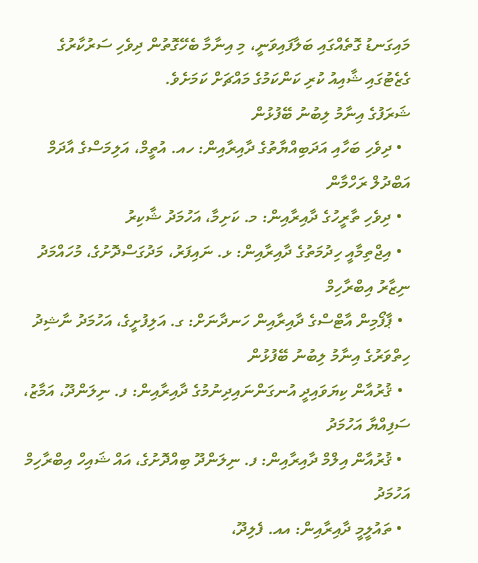މައިގަނޑު ގޮތެއްގައި ބަލާފައިވަނީ، މި އިނާމާ ބެހޭގޮތުން ދިވެހި ސަރުކާރުގެ ގެޒެޓުގައި ޝާއިއު ކުރި ކަންކަމުގެ މައްޗަށް ކަމަށެވެ.
ޝަރަފުގެ އިނާމު ލިބުނު ބޭފުޅުން
  • ދިވެހި ބަހާއި އަދަބިއްޔާތުގެ ދާއިރާއިން: ހއ. އުތީމް، އަލިމަސްގެ އާދަމް އަބްދުލް ރަހްމާން
  • ދިވެހި ތާރީހުގެ ދާއިރާއިން: މ. ކަށިމާ، އަހުމަދު ޝާކިރު
  • އިޖްތިމާއީ ހިދުމަތުގެ ދާއިރާއިން: ޅ. ނައިފަރު، މަދުގަސްދޮށުގެ، މުހައްމަދު ނިޒާރު އިބްރާހިމް
  • ޕާފޯމިން އާޓްސްގެ ދާއިރާއިން ހަނދާނަށް: ގ. އަލިފުށީގެ، އަހުމަދު ނާޝިދު
ހިތްވަރުގެ އިނާމު ލިބުނު ބޭފުޅުން
  • ޤުރުއާން ކިޔަވައިދީ އުނގަންނައިދިނުމުގެ ދާއިރާއިން: ފ. ނިލަންދޫ، އަމާޒު، ސަފިއްޔާ އަހުމަދު
  • ޤުރުއާން އިލްމް ދާއިރާއިން: ފ. ނިލަންދޫ ބިއްދޮށުގެ، އައް ޝައިހް އިބްރާހިމް އަހުމަދު
  • ތައުލީމީ ދާއިރާއިން: އއ. ފެލިދޫ،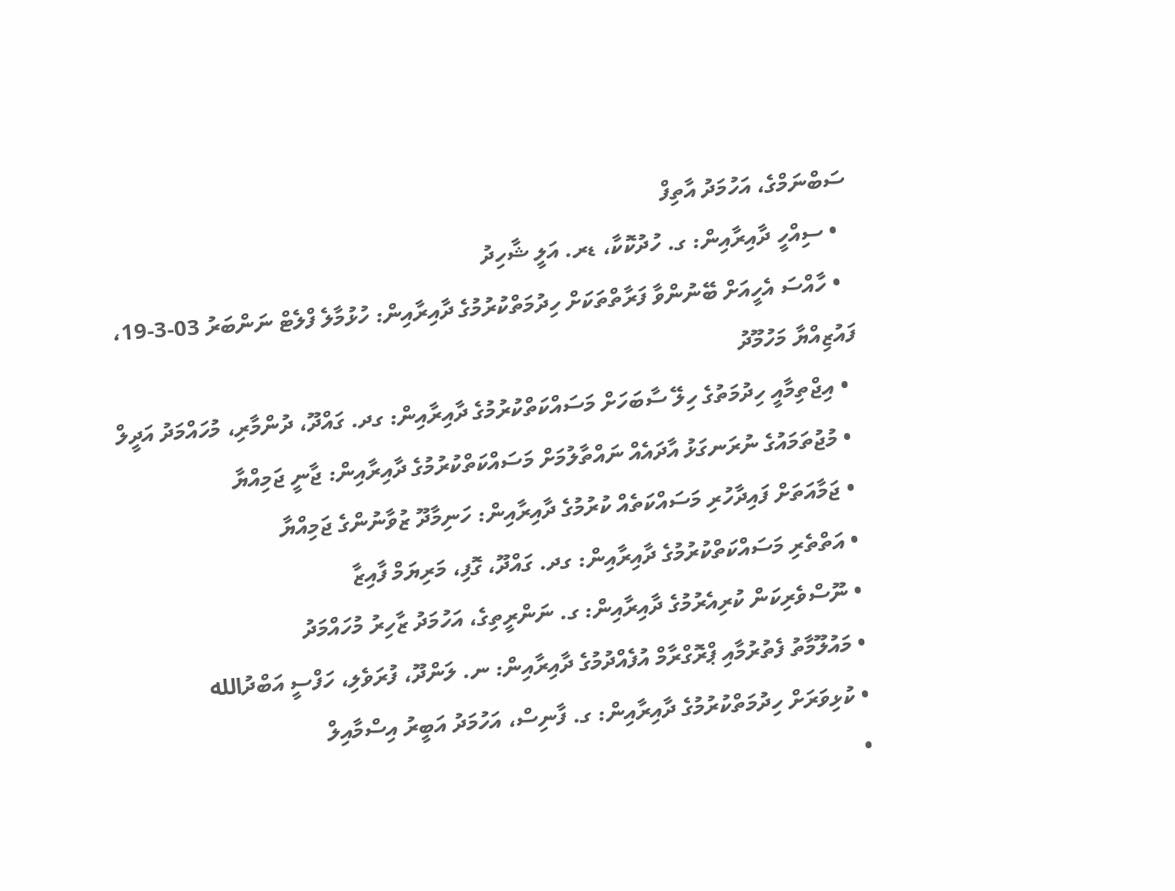ސަބްނަމްގެ، އަހުމަދު އާތިފް
  • ސިއްހީ ދާއިރާއިން: ގ. ހުދުކޮކާ، ޑރ. އަލީ ޝާހިދު
  • ހާއްސަ އެހީއަށް ބޭނުންވާ ފަރާތްތަކަށް ހިދުމަތްކުރުމުގެ ދާއިރާއިން: ހުޅުމާލެ ފްލެޓް ނަންބަރު 03-3-19، ފައުޒިއްޔާ މަހުމޫދު
  • އިޖްތިމާއީ ހިދުމަތުގެ ހިލޭ ސާބަހަށް މަސައްކަތްކުރުމުގެ ދާއިރާއިން: ގދ. ގައްދޫ، ދުންމާރި، މުހައްމަދު އަދީލް
  • މުޖުތަމައުގެ ނުރަނގަޅު އާދައެއް ނައްތާލުމަށް މަސައްކަތްކުރުމުގެ ދާއިރާއިން: ޖާނީ ޖަމިއްޔާ
  • ޖަމާއަތަށް ފައިދާހުރި މަސައްކަތެއް ކުރުމުގެ ދާއިރާއިން: ހަނިމާދޫ ޒުވާނުންގެ ޖަމިއްޔާ
  • އަތްތެރި މަސައްކަތްކުރުމުގެ ދާއިރާއިން: ގދ. ގައްދޫ، ގޮފި، މަރިޔަމް ފާއިޒާ
  • ނޫސްވެރިކަން ކުރިއެރުމުގެ ދާއިރާއިން: ގ. ނަންރީތިގެ، އަހުމަދު ޒާހިރު މުހައްމަދު
  • މައުލޫމާތު ފެތުރުމާއި ޕްރޮގްރާމް އުފެއްދުމުގެ ދާއިރާއިން: ނ. ލަންދޫ، ފުރަވެލި، ހަފްސީ އަބްދުالله
  • ކުޅިވަރަށް ހިދުމަތްކުރުމުގެ ދާއިރާއިން: ގ. ފާނިސް، އަހުމަދު އަބީރު އިސްމާއިލް
  •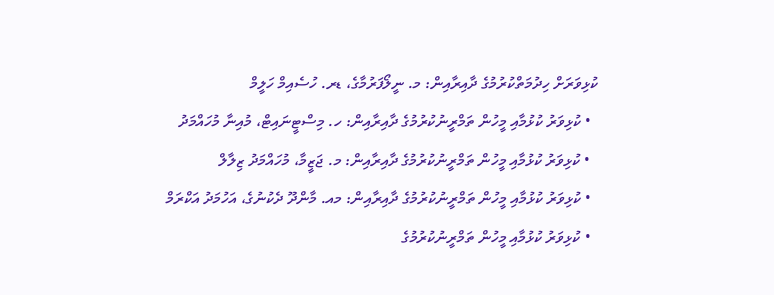ކުޅިވަރަށް ހިދުމަތްކުރުމުގެ ދާއިރާއިން: މ. ނީލޯފަރުމާގެ، ޑރ. ހުސެއިމް ހަލީމް
  • ކުޅިވަރު ކުޅުމާއި މީހުން ތަމްރީނުކުރުމުގެ ދާއިރާއިން: ހ. މިސްޓީނައިޓް، މުއިނާ މުހައްމަދު
  • ކުޅިވަރު ކުޅުމާއި މީހުން ތަމްރީނުކުރުމުގެ ދާއިރާއިން: މ. ޖަޒީމާ، މުހައްމަދު ޒިލާލް
  • ކުޅިވަރު ކުޅުމާއި މީހުން ތަމްރީނުކުރުމުގެ ދާއިރާއިން: މއ. މާންދޫ ދެކުނުގެ، އަހުމަދު އަކްރަމް
  • ކުޅިވަރު ކުޅުމާއި މީހުން ތަމްރީނުކުރުމުގެ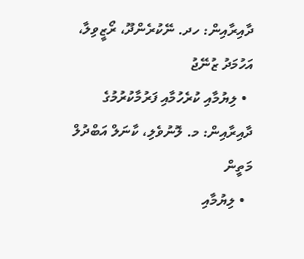ދާއިރާއިން: ހދ. ނޭކުރެންދޫ، ރޯޒީވިލާ، އަހުމަދު ޒުނޭޖު
  • ލިޔުމާއި ކުރެހުމާއި ފަރުމާކުރުމުގެ ދާއިރާއިން: މ. ލޮނުވެލި، ކާނަލް އަބްދުލް މަތީން
  • ލިޔުމާއި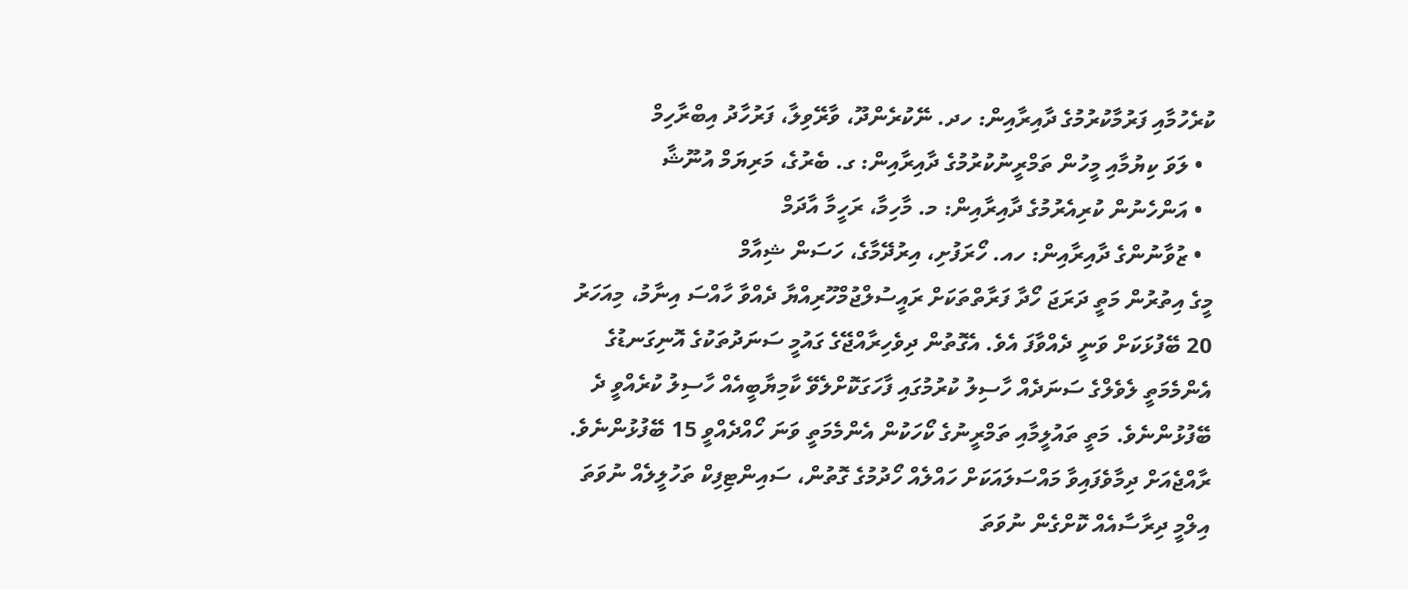ކުރެހުމާއި ފަރުމާކުރުމުގެ ދާއިރާއިން: ހދ. ނޭކުރެންދޫ، ވާރޭވިލާ، ފަރުހާދު އިބްރާހިމް
  • ލަވަ ކިޔުމާއި މީހުން ތަމްރީނުކުރުމުގެ ދާއިރާއިން: ގ. ބެރުގެ، މަރިޔަމް އުނޫޝާ
  • އަންހެނުން ކުރިއެރުމުގެ ދާއިރާއިން: މ. މާހިމާ، ރަހީމާ އާދަމް
  • ޒުވާނުންގެ ދާއިރާއިން: ހއ. ހޯރަފުށި، އިރުދޭމާގެ، ހަސަން ޝިއާމް
މީގެ އިތުރުން މަތީ ދަރަޖަ ހޯދާ ފަރާތްތަކަށް ރައީސުލްޖުމްހޫރިއްޔާ ދެއްވާ ހާއްސަ އިނާމު، މިއަހަރު 20 ބޭފުޅަކަށް ވަނީ ދެއްވާފަ އެވެ. އެގޮތުން ދިވެހިރާއްޖޭގެ ގައުމީ ސަނަދުތަކުގެ އޮނިގަނޑުގެ އެންމެމަތީ ލެވެލްގެ ސަނަދެއް ހާސިލު ކުރުމުގައި ފާހަގަކޮށްލެވޭ ކާމިޔާބީއެއް ހާސިލު ކުރެއްވީ ދެ ބޭފުޅުންނެވެ. މަތީ ތައުލީމާއި ތަމްރީނުގެ ކޯހަކުން އެންމެމަތީ ވަނަ ހޯއްދެއްވީ 15 ބޭފުޅުންނެވެ.
ރާއްޖެއަށް ދިމާވެފައިވާ މައްސަލައަކަށް ހައްލެއް ހޯދުމުގެ ގޮތުން، ސައިންޓިފިކް ތަހުލީލެއް ނުވަތަ އިލްމީ ދިރާސާއެއް ކޮށްގެން ނުވަތަ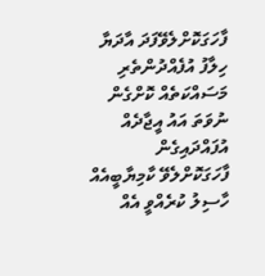ފާހަގަކޮށްލެވޭފަދަ އާދަޔާ ހިލާފު އުފެއްދުންތެރި މަސައްކަތެއް ކޮށްގެން ނުވަތަ އައު އީޖާދެއް އުފައްދައިގެން ފާހަގަކޮށްލެވޭ ކާމިޔާބީއެއް ހާސިލު ކުރެއްވީ އެއް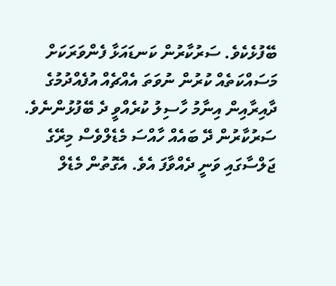ބޭފުޅެކެވެ. ސަރުކާރުން ކަނޑައަޅާ ފެންވަރަކަށް މަސައްކަތެއް ކުރުން ނުވަތަ އެއްޗެއް އުފެއްދުމުގެ ދާއިރާއިން އިނާމު ހާސިލު ކުރެއްވީ ދެ ބޭފުޅުންނެވެ.
ސަރުކާރުން ދޭ ބައެއް ހާއްސަ މެޑެލްވެސް މިރޭގެ ޖަލްސާގައި ވަނީ ދެއްވާފަ އެވެ. އެގޮތުން މެޑެލް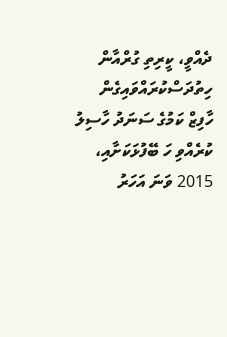ދެއްވީ، ކީރިތި ގުރްއާން ހިތުދަސްކުރައްވައިގެން ހާފިޒް ކަމުގެ ސަނަދު ހާސިލު ކުރެއްވި ހަ ބޭފުޅަކަށާއި، 2015 ވަނަ އަހަރު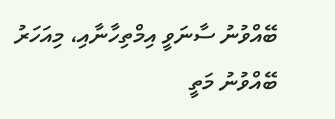ބޭއްވުނު ސާނަވީ އިމްތިހާނާއި، މިއަހަރު ބޭއްވުނު މަތީ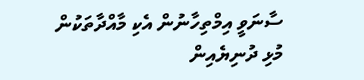ސާނަވީ އިމްތިހާނުން އެކި މާއްދާތަކުން މުޅި ދުނިޔެއިން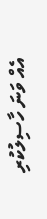އެއް ވަނަ ހާސިލުކުރި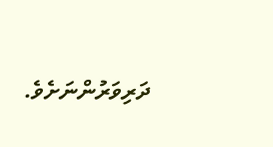ދަރިވަރުންނަށެވެ.